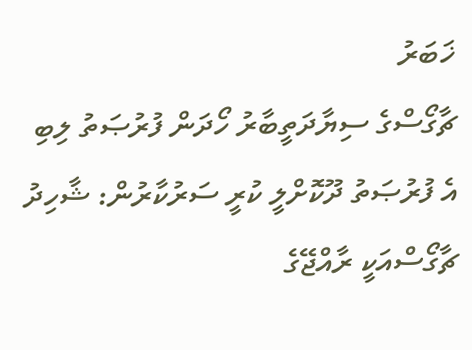ޚަބަރު
ޗާގޯސްގެ ސިޔާދަތީބާރު ހޯދަން ފުރުޞަތު ލިބި އެ ފުރުޞަތު ދޫކޮށްލީ ކުރީ ސަރުކާރުން: ޝާހިދު
ޗާގޯސްއަކީ ރާއްޖޭގެ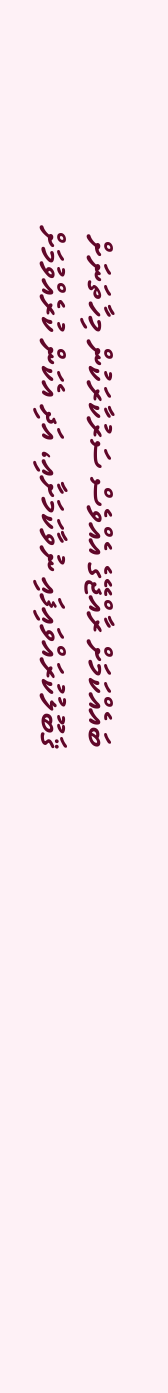ބައެއްކަމަށް ރާއްޖޭގެ އެއްވެސް ސަރުކާރަކުން މިހާތަނަށް ޤަބޫލުކުރައްވައިފައި ނުވާކަމަށާއި، އަދި އެކަން ކުރެއްވުމަށް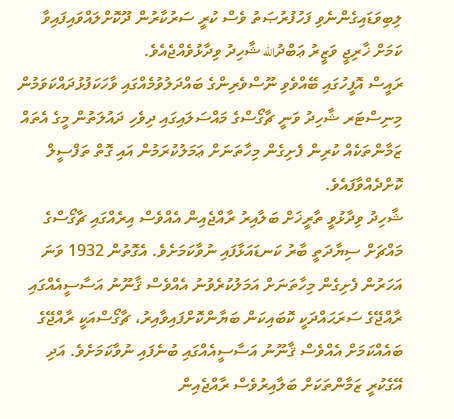ލިބިވަޑައިގެންނެވި ފަހުފުރުޞަތު ވެސް ކުރީ ސަރުކާރުން ދޫކޮށްލައްވައިފައިވާ ކަމަށް ޚާރިޖީ ވަޒީރު ޢަބްދުالله ޝާހިދު ވިދާޅުވެއްޖެއެވެ.
ރައީސް އޮފީހުގައި ބޭއްވެވި ނޫސްވެރިންގެ ބައްދަލުވުމެއްގައި ވާހަކަފުޅުދައްކަވަމުން މިނިސްޓަރ ޝާހިދު ވަނީ ޗާގޯސްގެ މައްސަލައިގައި ދިވެހި ދައުލަތުން މީގެ އެތައް ޒަމާންތަކެއް ކުރިން ފެށިގެން މިހާތަނަށް ޢަމަލުކުރަމުން އައި ގޮތް ތަފްސީލް ކޮށްދެއްވާފައެވެ.
ޝާހިދު ވިދާޅުވީ ތާރީޚަށް ބަލާއިރު ރާއްޖެއިން އެއްވެސް އިރެއްގައި ޗާގޯސްގެ މައްޗަށް ސިޔާދަތީ ބާރު ކަނޑައަޅާފައި ނުވާކަމަށެވެ. އެގޮތުން 1932 ވަނަ އަހަރުން ފެށިގެން މިހާތަނަށް އަމަލުކުރެވުނު އެއްވެސް ޤާނޫނު އަސާސީއެއްގައި ރާއްޖޭގެ ސަރަޙައްދަކީ ކޮބައިކަން ބަޔާންކޮށްފައިވާއިރު، ޗާގޯސްއަކީ ރާއްޖޭގެ ބައެއްކަމަށް އެއްވެސް ޤާނޫނު އަސާސީއެއްގައި ބުނެފައި ނުވާކަމަށެވެ. އަދި އޭގެކުރީ ޒަމާންތަކަށް ބަލާއިރުވެސް ރާއްޖެއިން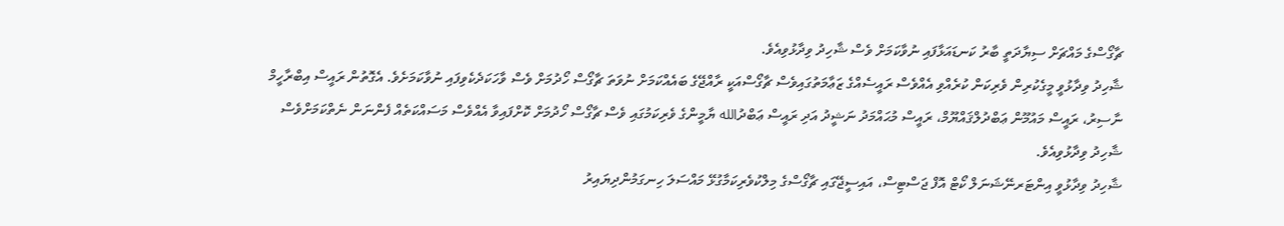ޗާގޯސްގެ މައްޗަށް ސިޔާދަތީ ބާރު ކަނޑައަޅާފައި ނުވާކަމަށް ވެސް ޝާހިދު ވިދާޅުވިއެވެ.
ޝާހިދު ވިދާޅުވީ މީގެކުރިން ވެރިކަން ކުރެއްވި އެއްވެސް ރައީސެއްގެ ޒަޢާމަތުގައިވެސް ޗާގޯސްއަކީ ރާއްޖޭގެ ބައެއްކަމަށް ނުވަތަ ޗާގޯސް ހޯދުމަށް ވެސް ވާހަކަދެކެވިފައި ނުވާކަމަށެވެ. އެގޮތުން ރައީސް އިބްރާހީމް ނާސިރު، ރައީސް މައުމޫން ޢަބްދުލްޤައްޔޫމް، ރައީސް މުޙައްމަދު ނަޝީދު އަދި ރައީސް ޢަބްދުالله ޔާމީންގެ ވެރިކަމުގައި ވެސް ޗާގޯސް ހޯދުމަށް ކޮށްފައިވާ އެއްވެސް މަސައްކަތެއް ފެންނަން ނެތްކަމަށްވެސް ޝާހިދު ވިދާޅުވިއެވެ.
ޝާހިދު ވިދާޅުވީ އިންޓަރނޭޝަނަލް ކޯޓް އޮފް ޖަސްޓިސް، އައިސީޖޭގައި ޗާގޯސްގެ މިލްކުވެރިކަމާގުޅޭ މައްސަލަ ހިނގަމުންދިޔައިރު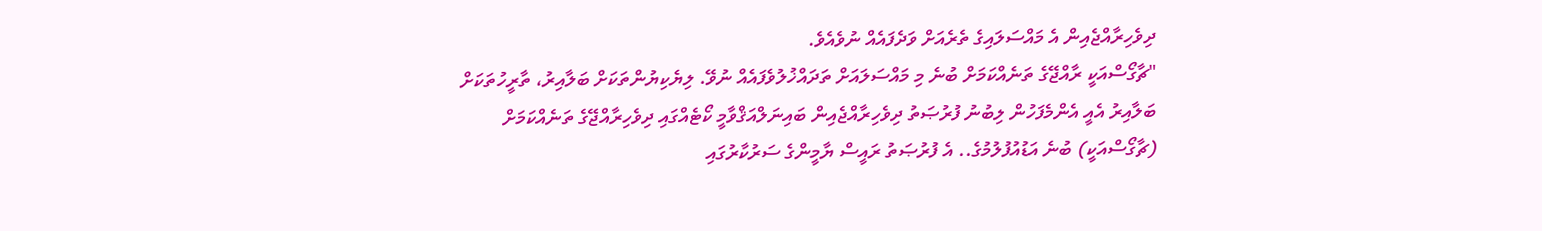ދިވެހިރާއްޖެއިން އެ މައްސަލައިގެ ތެރެއަށް ވަދެފައެއް ނުވެއެވެ.
"ޗާގޯސްއަކީ ރާއްޖޭގެ ތަނެއްކަމަށް ބުނެ މި މައްސަލައަށް ތަދައްޚުލުވެފައެއް ނުވޭ. ލިޔެކިޔުންތަކަށް ބަލާއިރު، ތާރީހުތަކަށް ބަލާއިރު އެއީ އެންމެފަހުން ލިބުނު ފުރުޞަތު ދިވެހިރާއްޖެއިން ބައިނަލްއަޤްވާމީ ކޯޓެއްގައި ދިވެހިރާއްޖޭގެ ތަނެއްކަމަށް (ޗާގޯސްއަކީ) ބުނެ އަޑުއުފުލުމުގެ.. އެ ފުރުޞަތު ރައީސް ޔާމީންގެ ސަރުކާރުގައި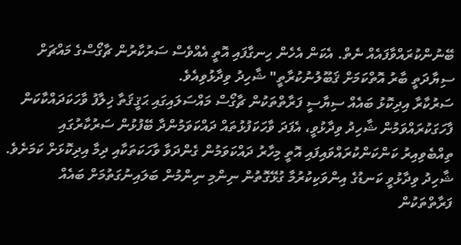ބޭނުންކުރައްވާފައެއް ނެތް. އެކަން އެހެން ހިނގާފައި އޮތީ އެއްވެސް ސަރުކާރުން ޗާގޯސްގެ މައްޗަށް ސިޔާދަތީ ބާރު އޮތްކަމަށް ޤަބޫލުނުކުރާތީ" ޝާހިދު ވިދާޅުވިއެވެ.
ސަރުކާރާ އިދިކޮޅު ބައެއް ސިޔާސީ ފަރާތްތަކުން ޗާގޯސް މައްސަލައިގައި ޙަޤީޤަތާ ޚިލާފު ވާހަކަދައްކާކަން ފާހަގަކުރައްވަމުން ޝާހިދު ވިދާޅުވީ، އެފަދަ ވާހަކަފުޅުތައް ދައްކަވަމުންދާ ބޭފުޅުން ސަރުކާރުގައި ތިއްބެވިއިރު ކަންކަންކުރައްވައިފައި އޮތީ މިހާރު ދައްކަވަމުން ގެންދަވާ ވާހަކަތަކާއި ދިމާ އިދިކޮޅަށް ކަމަށެވެ.
ޝާހިދު ވިދާޅުވީ ކަނޑުގެ އިންވަކިކުރުމާ ގުޅޭގޮތުން ނިންމި ނިންމުން ބަލައިނުގަތުމަށް ބައެއް ފަރާތްތަކުން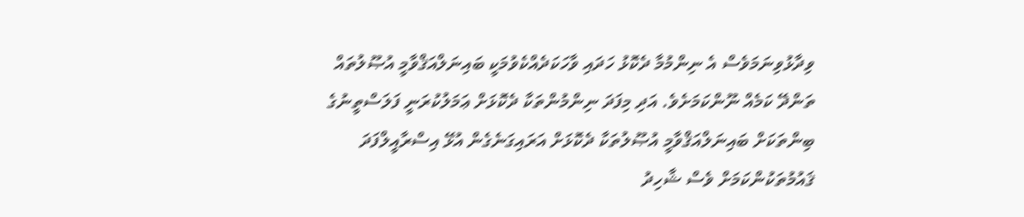ވިދާޅުވިނަމަވެސް އެ ނިންމުމާ ދެކޮޅު ހަދައި ވާހަކަދެއްކެވުމަކީ ބައިނަލްއަޤްވާމީ އުޞޫލުތައް ތަންދޭ ކަމެއް ނޫންކަމަށެވެ. އަދި މިފަދަ ނިންމުންތަކާ ދެކޮޅަށް ޢަމަލުކުރަނީ ފަލަސްތީނުގެ ބިންތަކަށް ބައިނަލްއަޤްވާމީ އުޞޫލުތަކާ ދެކޮޅަށް އަރައިގަނެގެން އުޅޭ އިސްރާއީލްފަދަ ޤައުމުތަކުންކަމަށް ވެސް ޝާހިދު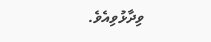ވިދާޅުވިއެވެ.